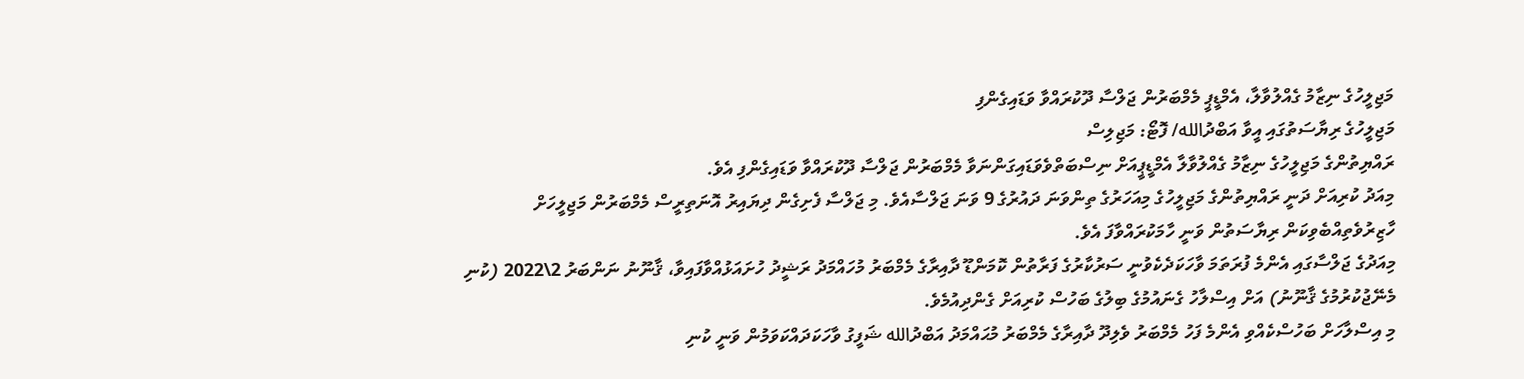މަޖިލީހުގެ ނިޒާމު ގެއްލުވާލާ، އެމްޑީޕީ މެމްބަރުން ޖަލްސާ ދޫކުރައްވާ ވަޑައިގެންފި
މަޖިލީހުގެ ރިޔާސަތުގައި އީވާ އަބްދުالله/ ފޮޓޯ: މަޖިލިސް
ރައްޔިތުންގެ މަޖިލީހުގެ ނިޒާމު ގެއްލުވާލާ އެމްޑީޕީއަށް ނިސްބަތްވެވަޑައިގަންނަވާ މެމްބަރުން ޖަލްސާ ދޫކުރައްވާ ވަޑައިގެންފި އެވެ.
މިއަދު ކުރިއަށް ދަނީ ރައްޔިތުންގެ މަޖިލީހުގެ މިއަހަރުގެ ތިންވަނަ ދައުރުގެ 9 ވަނަ ޖަލްސާއެވެ. މި ޖަލްސާ ފެށިގެން ދިޔައިރު އޮނަތިރީސް މެމްބަރުން މަޖިލީހަށް ހާޒިރުވެތިއްބެވިކަން ރިޔާސަތުން ވަނީ ހާމަކުރައްވާފަ އެވެ.
މިއަދުގެ ޖަލްސާގައި އެންމެ ފުރަތަމަ ވާހަކަދެކެވުނީ ސަރުކާރުގެ ފަރާތުން ކޮމަންޑޫ ދާއިރާގެ މެމްބަރު މުހައްމަދު ރަޝީދު ހުށައަޅުއްވާފައިވާ، ޤާނޫނު ނަންބަރު 2\2022 (ކުނި މެނޭޖުކުރުމުގެ ޤާނޫނު) އަށް އިސްލާހު ގެނައުމުގެ ބިލުގެ ބަހުސް ކުރިއަށް ގެންދިއުމެވެ.
މި އިސްލާހަށް ބަހުސްކެއްވި އެންމެ ފަހު މެމްބަރު ވެލިދޫ ދާއިރާގެ މެމްބަރު މުޙައްމަދު އަބްދުالله ޝަފީގު ވާހަކަދައްކަވަމުން ވަނީ ކުނި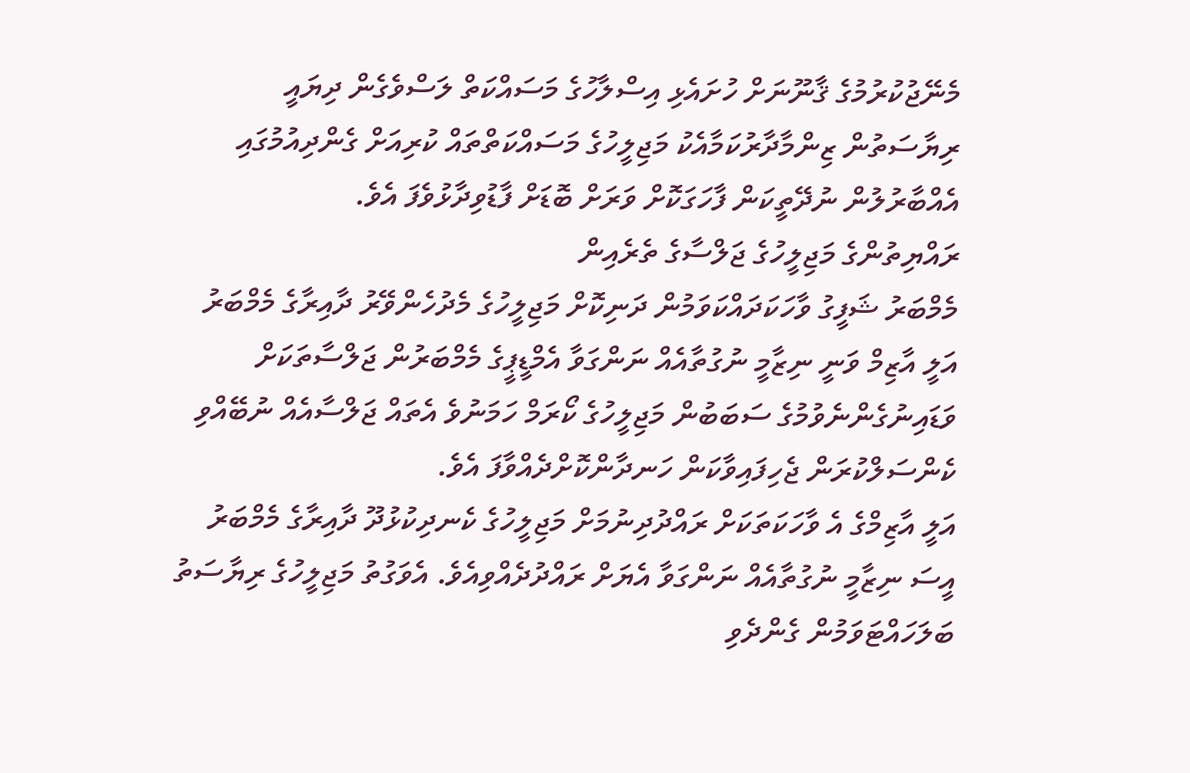މެނޭޖުކުރުމުގެ ޤާނޫނަށް ހުށައެޅި އިސްލާހުގެ މަސައްކަތް ލަސްވެގެން ދިޔައީ ރިޔާސަތުން ޒިންމާދާރުކަމާއެކު މަޖިލީހުގެ މަސައްކަތްތައް ކުރިއަށް ގެންދިއުމުގައި އެއްބާރުލުން ނުދޭތީކަން ފާހަގަކޮށް ވަރަށް ބޮޑަށް ފާޑުވިދާޅުވެފަ އެވެ.
ރައްޔިތުންގެ މަޖިލީހުގެ ޖަލްސާގެ ތެރެއިން
މެމްބަރު ޝަފީގު ވާހަކަދައްކަވަމުން ދަނިކޮށް މަޖިލީހުގެ މެދުހެންވޭރު ދާއިރާގެ މެމްބަރު އަލީ އާޒިމް ވަނީ ނިޒާމީ ނުގުތާއެއް ނަންގަވާ އެމްޑީޕީގެ މެމްބަރުން ޖަލްސާތަކަށް ވަޑައިނުގެންނެވުމުގެ ސަބަބުން މަޖިލީހުގެ ކޯރަމް ހަމަނުވެ އެތައް ޖަލްސާއެއް ނުބޭއްވި ކެންސަލްކުރަން ޖެހިފައިވާކަން ހަނދާންކޮށްދެއްވާފަ އެވެ.
އަލީ އާޒިމްގެ އެ ވާހަކަތަކަށް ރައްދުދިނުމަށް މަޖިލީހުގެ ކެނދިކުޅުދޫ ދާއިރާގެ މެމްބަރު އީސަ ނިޒާމީ ނުގުތާއެއް ނަންގަވާ އެޔަށް ރައްދުދެއްވިއެވެ. އެވަގުތު މަޖިލީހުގެ ރިޔާސަތު ބަލަހައްޓަވަމުން ގެންދެވި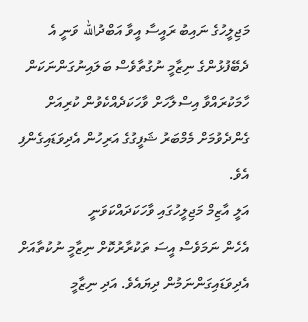މަޖިލީހުގެ ނައިބު ރައީސާ އީވާ އަބްދުالله ވަނީ އެ ދެބޭފުޅުންގެ ނިޒާމީ ނުގުތާވެސް ބަލައިނުގަންނަކަން ހާމަކުރައްވާ އިސްލާހަށް ވާހަކަދެއްކެވުން ކުރިއަށް ގެންދެވުމަށް މެމްބަރު ޝަފީގުގެ އަރިހުން އެދިވަޑައިގެންފި އެވެ.
އަލީ އާޒިމް މަޖިލީހުގައި ވާހަކަދައްކަވަނީ
އެހެން ނަމަވެސް އީސަ ތަކުރާރުކޮށް ނިޒާމީ ނުކުތާއަށް އެދިވަޑައިގަންނަމުން ދިޔައެވެ. އަދި ނިޒާމީ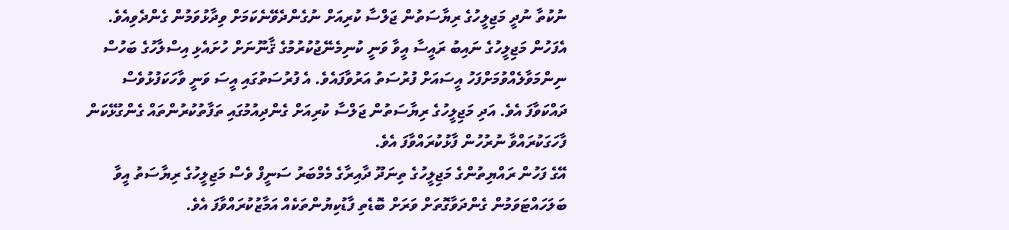ނުކުތާ ނުދީ މަޖިލީހުގެ ރިޔާސަތުން ޖަލްސާ ކުރިއަށް ނުގެންދެވޭނެކަމަށް ވިދާޅުވަމުން ގެންދެވިއެވެ.
އެފަހުން މަޖިލީހުގެ ނައިބު ރައީސާ އީވާ ވަނީ ކުނިމެނޭޖުކުރުމުގެ ޤާނޫނަށް ހުށައެޅި އިސްލާހުގެ ބަހުސް ނިންމަވާލެއްވުމަށްފަހު އީސައަށް ފުރުސަތު އަރުވާފައެވެ. އެ ފުރުސަތުގައި އީސަ ވަނީ ވާހަކަފުޅުވެސް ދައްކަވާފަ އެވެ. އަދި މަޖިލީހުގެ ރިޔާސަތުން ޖަލްސާ ކުރިއަށް ގެންދިއުމުގައި ތަފާތުކުރުންތައް ގެންގުޅޭކަން ފާހަގަކުރައްވާ ނުރުހުން ފާޅުކުރައްވާފަ އެވެ.
އޭގެ ފަހުން ރައްޔިތުންގެ މަޖިލީހުގެ ތިނަދޫ ދާއިރާގެ މެމްބަރު ސަނީފް ވެސް މަޖިލީހުގެ ރިޔާސަތު އީވާ ބަލަހައްޓަވަމުން ގެންދަވާގޮތަށް ވަރަށް ބޮޑެތި ފާޑުކިޔުންތަކެއް އަމާޒުކުރައްވާފަ އެވެ.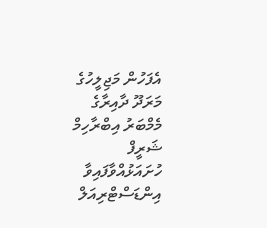އެފަހުން މަޖިލީހުގެ މަރަދޫ ދާއިރާގެ މެމްބަރު އިބްރާހިމް ޝަރީފް ހުށައަޅުއްވާފައިވާ އިންޑަސްޓްރިއަލް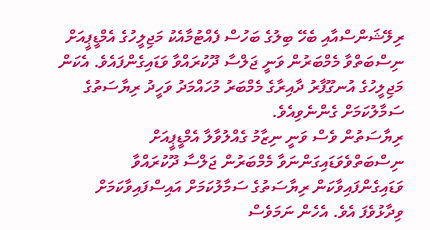ރިލޭޝަންސްއާއި ބެހޭ ބިލުގެ ބަހުސް ފެއްޓުމާއެކު މަޖިލީހުގެ އެމްޑީޕީއަށް ނިސްބަތްވާ މެމްބަރުން ވަނީ ޖަލްސާ ދޫކުރައްވާ ވަޑައިގެންފައެވެ. އެކަން މަޖިލީހުގެ އުނގޫފާރު ދާއިރާގެ މެމްބަރު މުހައްމަދު ވަހީދު ރިޔާސަތުގެ ސަމާލުކަމަށް ގެންނެވިއެވެ.
ރިޔާސަތުން ވެސް ވަނީ ނިޒާމު ގެއްލުވާލާ އެމްޑީޕީއަށް ނިސްބަތްވެވަޑައިގަންނަވާ މެމްބަރުން ޖަލްސާ ދޫކުރައްވާ ވަޑައިގެންފައިވާކަން ރިޔާސަތުގެ ސަމާލުކަމަށް އައިސްފައިވާކަމަށް ވިދާޅުވެފަ އެވެ. އެހެން ނަމަވެސް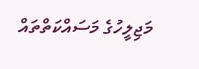މަޖިލީހުގެ މަސައްކަތްތައް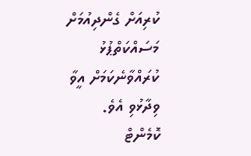ކުރިއަށް ގެންދިއުމަށް މަސައްކަތްޕުޅު ކުރައްވާނެކަމަށް އީވާ ވިދާޅުވި އެވެ.
ކޮމެންޓް